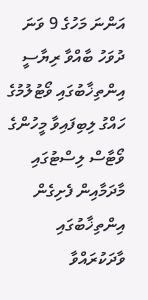އަންނަ މަހުގެ 9 ވަނަ ދުވަހު ބާއްވާ ރިޔާސީ އިންތިޚާބުގައި ވޯޓުލުމުގެ ހައްގު ލިބިފައިވާ މީހުންގެ ވޯޓާސް ލިސްޓުގައި މާދަމާއިން ފެށިގެން އިންތިޚާބުގައި ވާދަކުރައްވާ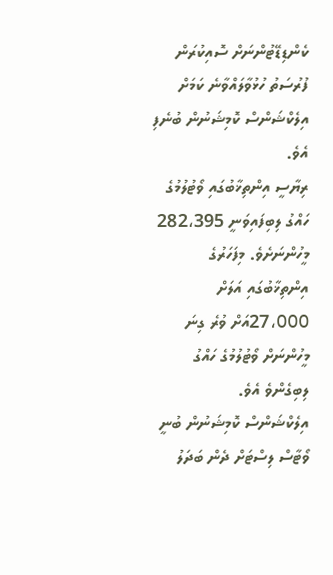ކެންޑިޑޭޓުންނަށް ސޮއިކުރަން ފުރުސަތު ހުޅުވާލައްވާނެ ކަމަށް އިލެކްޝަންސް ކޮމިޝަނުން ބުނެފި އެވެ.
ރިޔާސީ އިންތިޚާބުގައި ވޯޓުލުމުގެ ހައްގު ލިބިފައިވަނީ 282،395 މީހުންނަށެވެ. މިފަހަރުގެ އިންތިޚާބުގައި އަލަށް 27،000އަށް ވުރެ ގިނަ މީހުންނަށް ވޯޓުލުމުގެ ހައްގު ލިބިގެންވެ އެވެ.
އިލެކްޝަންސް ކޮމިޝަނުން ބުނީ ވޯޓާސް ލިސްޓަށް ދެން ބަދަލު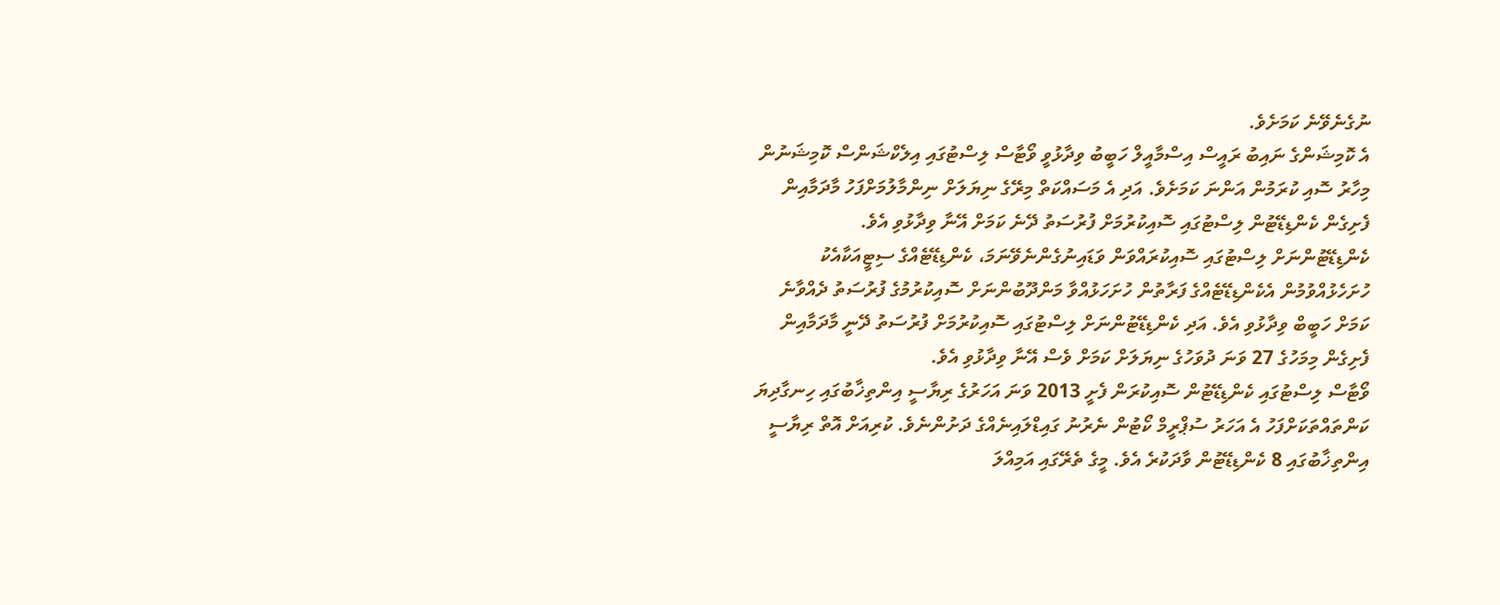ނުގެނެވޭނެ ކަމަށެވެ.
އެ ކޮމިޝަންގެ ނައިބު ރައީސް އިސްމާއީލް ހަބީބު ވިދާޅުވީ ވޯޓާސް ލިސްޓުގައި އިލެކްޝަންސް ކޮމިޝަނުން މިހާރު ސޮއި ކުރަމުން އަންނަ ކަމަށެވެ. އަދި އެ މަސައްކަތް މިރޭގެ ނިޔަލަށް ނިންމާލުމަށްފަހު މާދަމާއިން ފެށިގެން ކެންޑިޑޭޓުން ލިސްޓުގައި ސޮއިކުރުމަށް ފުރުސަތު ދޭނެ ކަމަށް އޭނާ ވިދާޅުވި އެވެ.
ކެންޑިޑޭޓުންނަށް ލިސްޓުގައި ސޮއިކުރައްވަން ވަޑައިނުގެންނެވޭނަމަ، ކެންޑިޑޭޓެއްގެ ސިޓީއަކާއެކު ހުށަހެޅުއްވުމުން އެކެންޑިޑޭޓެއްގެ ފަރާތުން ހުށަހަޅުއްވާ މަންދޫބުންނަށް ސޮއިކުރުމުގެ ފުރުސަތު ދެއްވާނެ ކަމަށް ހަބީބް ވިދާޅުވި އެވެ. އަދި ކެންޑިޑޭޓުންނަށް ލިސްޓުގައި ސޮއިކުރުމަށް ފުރުސަތު ދޭނީ މާދަމާއިން ފެށިގެން މިމަހުގެ 27 ވަނަ ދުވަހުގެ ނިޔަލަށް ކަމަށް ވެސް އޭނާ ވިދާޅުވި އެވެ.
ވޯޓާސް ލިސްޓުގައި ކެންޑިޑޭޓުން ސޮއިކުރަން ފެށީ 2013 ވަނަ އަހަރުގެ ރިޔާސީ އިންތިޚާބުގައި ހިނގާދިޔަ ކަންތައްތަކަށްފަހު އެ އަހަރު ސުޕްރީމް ކޯޓުން ނެރުނު ގައިޑްލައިނެއްގެ ދަށުންނެވެ. ކުރިއަށް އޮތް ރިޔާސީ އިންތިޚާބުގައި 8 ކެންޑިޑޭޓުން ވާދަކުރެ އެވެ. މީގެ ތެރޭގައި އަމިއްލަ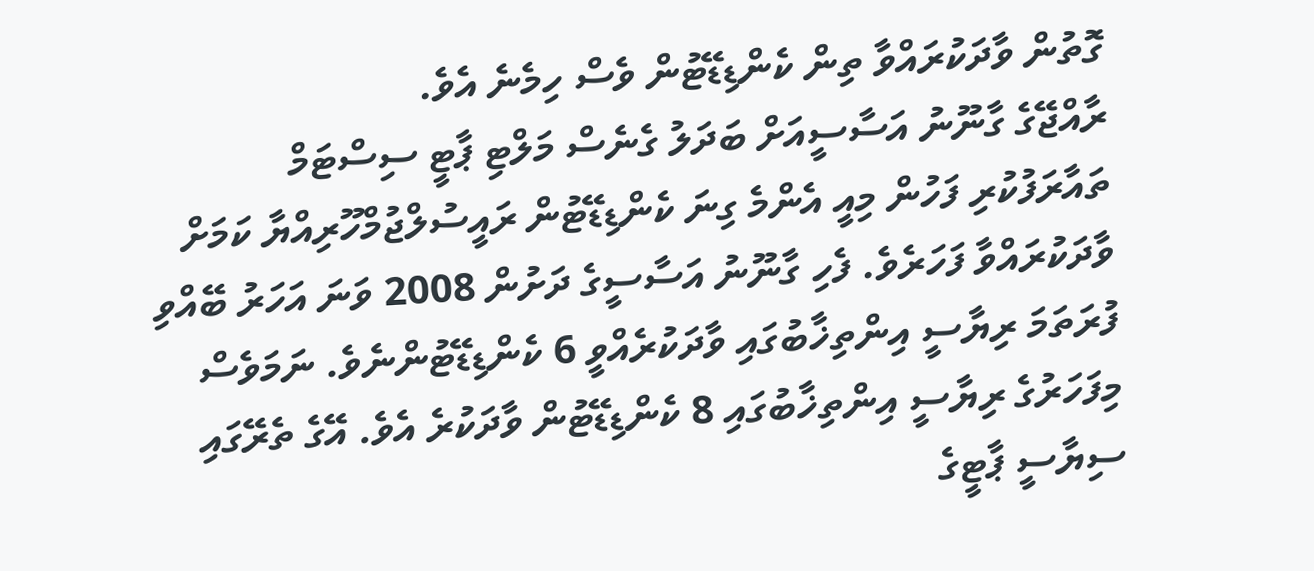ގޮތުން ވާދަކުރައްވާ ތިން ކެންޑިޑޭޓުން ވެސް ހިމެނެ އެވެ.
ރާއްޖޭގެ ގާނޫނު އަސާސީއަށް ބަދަލު ގެނެސް މަލްޓި ޕާޓީ ސިސްޓަމް ތައާރަފުކުރި ފަހުން މިއީ އެންމެ ގިނަ ކެންޑިޑޭޓުން ރައީސުލްޖުމްހޫރިއްޔާ ކަމަށް ވާދަކުރައްވާ ފަހަރެވެ. ފެހި ގާނޫނު އަސާސީގެ ދަށުން 2008 ވަނަ އަހަރު ބޭއްވި ފުރަތަމަ ރިޔާސީ އިންތިޚާބުގައި ވާދަކުރެއްވީ 6 ކެންޑިޑޭޓުންނެވެ. ނަމަވެސް މިފަހަރުގެ ރިޔާސީ އިންތިޚާބުގައި 8 ކެންޑިޑޭޓުން ވާދަކުރެ އެވެ. އޭގެ ތެރޭގައި ސިޔާސީ ޕާޓީގެ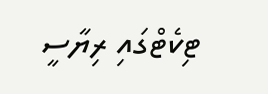ޓިކެޓްގައި ރިޔާސީ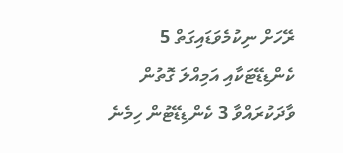ރޭހަށް ނިކުމެވަޑައިގަތް 5 ކެންޑިޑޭޓަކާއި އަމިއްލަ ގޮތުން ވާދަކުރައްވާ 3 ކެންޑިޑޭޓުން ހިމެނެ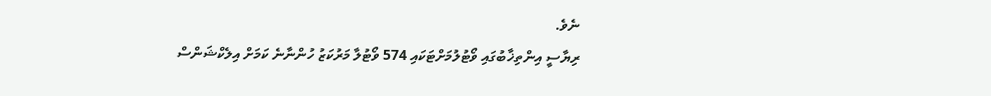ނެވެ.
ރިޔާސީ އިންތިޚާބުގައި ވޯޓުލުމަށްޓަކައި 574 ވޯޓުލާ މަރުކަޒު ހުންނާނެ ކަމަށް އިލެކްޝަންސް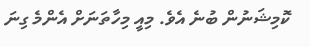ކޮމިޝަނުން ބުނެ އެވެ. މިއީ މިހާތަނަށް އެންމެ ގިނަ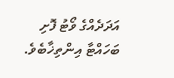އަދަދެއްގެ ވޯޓު ފޮށި ބަހައްޓާ އިންތިޚާބެވެ.